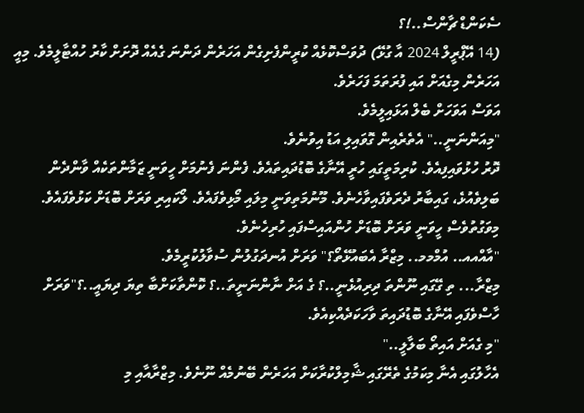ސެކަންޑް ޗާންސް..!؟
(14 އޭޕްރީލް 2024 އާ ގުޅޭ) ދުވަސްކޮޅެއް ކުރީންފެށިގެން އަހަރެން ދަންނަ ގެއެއް ދޮށަށް ކާރު ހުއްޓާލީމެވެ. މިއީ އަހަރެން މިގެއަށް އައި ފުރަތަމަ ފަހަރެވެ.
އަވަސް އަވަހަށް ބެލް އަޅައިލީމެވެ.
"މިއަންނަނީ.." އެތެރެއިން ގޮވައިލި އަޑު އިވުނެވެ.
ދޮރު ހުޅުވައިފިއެވެ. ކުރިމަތީގައި ހުރީ އޭނާގެ ބޮޑުދައިތައެވެ. ފެންނަ ފެނުމަށް ހީވަނީ ޒަމާންތަކެއް ވާންދެން ބަލިވެއުޅެ، ގައިބާރު ދެރަވެފައިވާހެނެވެ. މޫނުމަތިވަނީ މިލައި މޯޅިވެފައެވެ. ލޯކައިރި ވަރަށް ބޮޑަށް ކަޅުވެފައެވެ. މިވަގުތުވެސް ހީވަނީ ވަރަށް ބޮޑަށް ހުންއައިސްފައި ހުރިހެނެވެ.
"އާއްއއ.. އުމްމމ.. މިޒްރާ އެބައުޅޭތޯ؟" ވަރަށް އުނދަގުލުން ސުވާލުކުރީމެވެ.
މިޒްރާ... ތި ގޭގައި ނޫންތަ ދިރިއުޅެނީ..؟ ގެ އަށް ނާންނަނީތަ..؟ ކޮންތާކަށްބާ ތިޔަ ދިޔައީ..؟"ވަރަށް ހާސްވެފައި އޭނާގެ ބޮޑުދައިތަ ވާހަކަދެއްކިއެވެ.
"މި ގެއަށް އައިތޯ ބަލާލީ.."
އެހާލުގައި އެނާ މިކަމުގެ ތެރޭގައި ޝާމިލްކުރާކަށް އަހަރެން ބޭނުމެއް ނޫނެވެ. މިޒްރާއާއި މި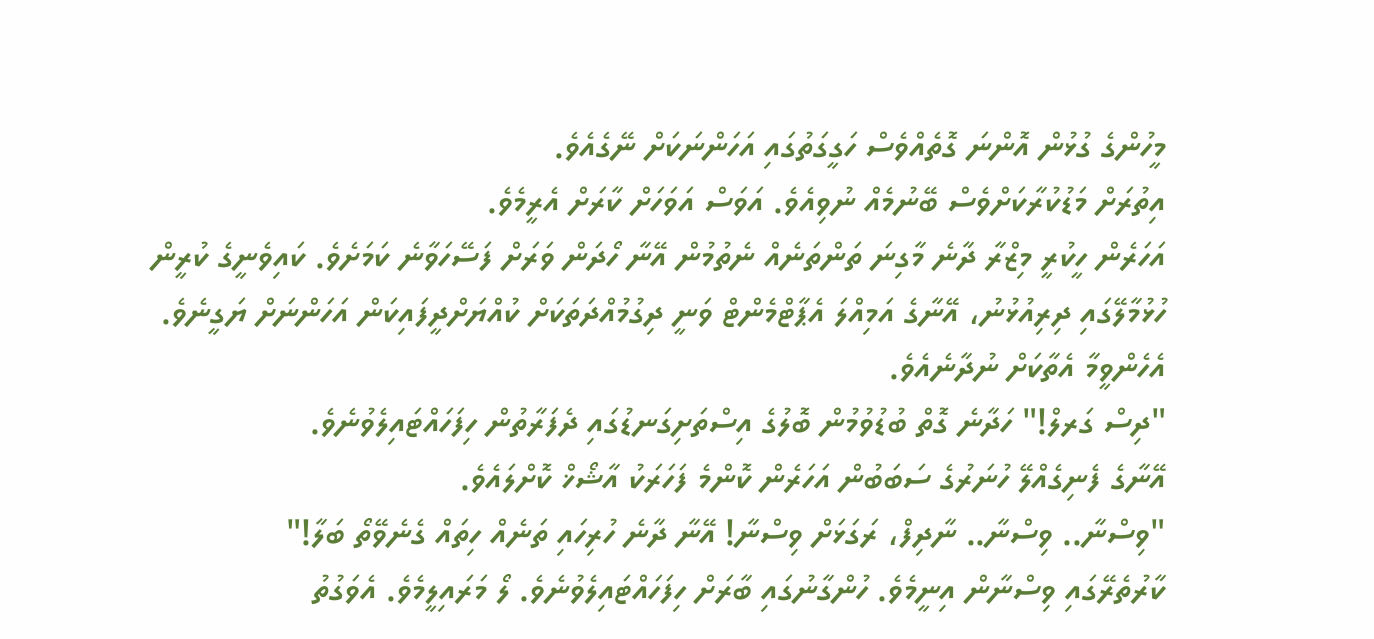މީހުންގެ ގުޅުން އޮންނަ ގޮތެއްވެސް ހަގީގަތުގައި އަހަންނަކަށް ނޭގެއެވެ.
އިތުރަށް މަޑުކުރާކަށްވެސް ބޭނުމެއް ނުވިއެވެ. އަވަސް އަވަހަށް ކާރަށް އެރީމެވެ.
އަހަރެން ހީކުރީ މިޒްރާ ދާނެ މާގިނަ ތަންތަނެއް ނެތުމުން އޭނާ ހޯދަން ވަރަށް ފަސޭހަވާނެ ކަމަށެވެ. ކައިވެނީގެ ކުރީން ހުޅުމާލޭގައި ދިރިއުޅުނު، އޭނާގެ އަމިއްލަ އެޕާޓްމެންޓް ވަނީ ދިގުމުއްދަތަކަށް ކުއްޔަށްދީފައިކަން އަހަންނަށް ޔަގީނެވެ. އެހެންވީމާ އެތާކަށް ނުދާނެއެވެ.
"ދިސް ގަރލް!" ހަދާނެ ގޮތް ބުޑުވުމުން ބޮލުގެ އިސްތަށިގަނޑުގައި ދެފަރާތުން ހިފަހައްޓައިލެވުނެވެ.
އޭނާގެ ފެނިގެއްލޭ ހުނަރުގެ ސަބަބުން އަހަރެން ކޮންމެ ފަހަރަކު އާޝޯޚް ކޮށްލައެވެ.
"ވިސްނާ.. ވިސްނާ.. ނާދިފް، ރަގަޅަށް ވިސްނާ! އޭނާ ދާނެ ހުރިހައި ތަނެއް ހިތައް ގެނެވޭތޯ ބަލާ!"
ކާރުތެރޭގައި ވިސްނާން އިނީމެވެ. ހުންގާނުގައި ބާރަށް ހިފަހައްޓައިލެވުނެވެ. ލޯ މަރައިލީމެވެ. އެވަގުތު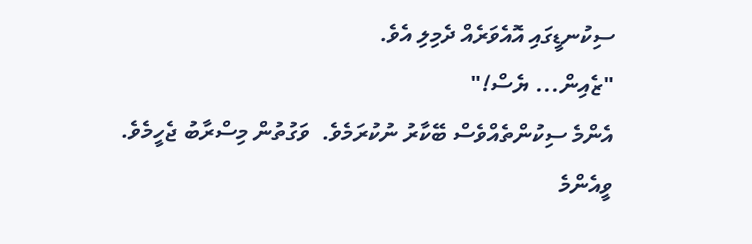ސިކުނޑީގައި އޮއެވަރެއް ދެމިލި އެވެ.
"ޒެއިން... ޔެސް!"
އެންމެ ސިކުންތެއްވެސް ބޭކާރު ނުކުރަމެވެ.  ވަގުތުން މިސްރާބު ޖެހީމެވެ.
ވީއެންމެ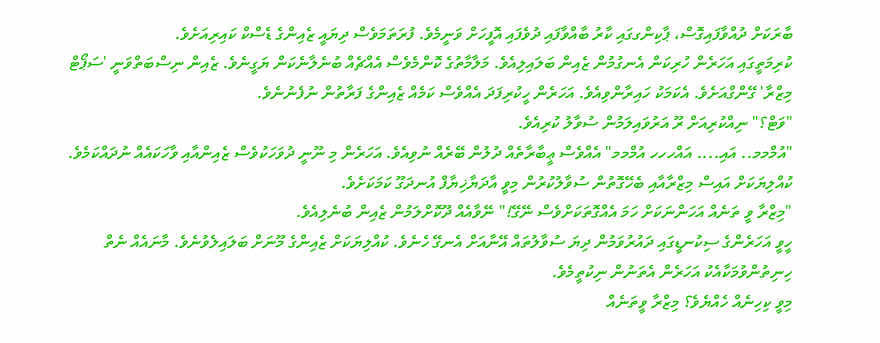ބާރަކަށް ދުއްވާފައިގޮސް، ޕާކިންގގައި ކާރު ބާއްވާފައި ދުވެފައި އޮފީހަށް ވަނީމެވެ. ފުރަތަމަވެސް ދިޔައީ ޒެއިންގެ ޑެސްކް ކައިރިއަށެވެ.
ކުރިމަތީގައި އަހަރެން ހުރިކަން އެނގުމުން ޒެއިން ބަލައިލިއެވެ. މަލާމާތުގެ ކޮންމެވެސް އެއްޗެއް ބުނެލާނެކަން ޔަގީނެވެ. ޒެއިން ނިސްބަތްވަނީ 'ސަޕޯޓް މިޒްރާ' ގޭންގްއަށެވެ. އެކަމަކު ހައިރާންވިއެވެ. އަހަރެން ހީކުރިފަދަ އެއްވެސް ކަމެއް ޒެއިންގެ ފަރާތުން ނުފެނުނެވެ.
"ވަޓް؟" ނިއްކުރިއަށް ރޫ އަރުވައިލަމުން ސުވާލު ކުރިއެވެ.
"އުމްމމ.. އައި.... އައްހހހ އުމްމމ" އެއްވެސް ޢީބާރާތެއް ދުލުން ބޭރެއް ނުވިއެވެ. އަހަރެން މި ނޫނީ ދުވަހަކުވެސް ޒެއިންއާއި ވާހަކައެއް ނުދައްކަމެވެ. ކުއްލިޔަކަށް އައިސް މިޒްރާއާއި ބެހޭގޮތުން ސުވާލުކުރުން މިވީ އާދަޔާޚިޔާފް އުނދަގޫ ކަމަކަށެވެ.
"މިޒްރާ ވީ ތަނެއް އަހަންނަކަށް ހަމަ އެއްގޮތަކަށްވެސް ނޭގޭ!" ނޭވާއެއް ދޫކޮށްލަމުން ޒެއިން ބުނެލިއެވެ.
ހީވީ އަހަރެންގެ ސިކުނޑީގައި ދައުރުވަމުން ދިޔަ ސުވާލުތައް އޭނާއަށް އެނގޭ ހެނެވެ. ކުއްލިޔަކަށް ޒެއިންގެ މޫނަށް ބަލައިލެވުނެވެ. މާނައެއް ނެތް ހިނިތުންވުމަކާއެކު އަހަރެން އެތަނުން ނިކުތީމެވެ.
މިވީ ކިހިނެއް ހެއްޔެވެ؟ މިޒްރާ ވީތަނެއް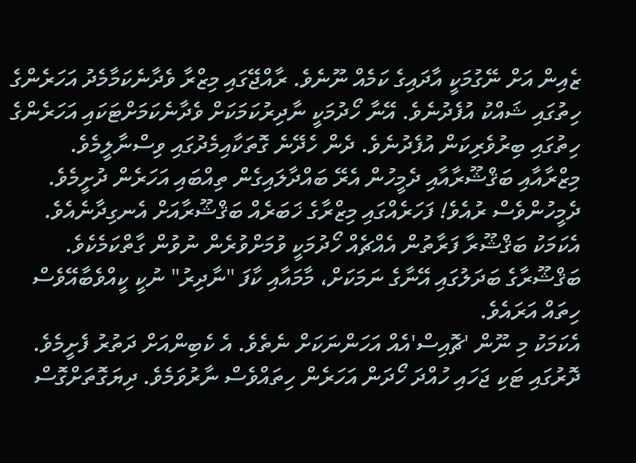ޒެއިން އަށް ނޭގުމަކީ އާދައިގެ ކަމެއް ނޫނެވެ. ރާއްޖޭގައި މިޒްރާ ވެދާނެކަމާމެދު އަހަރެންގެ ހިތުގައި ޝައްކު އުފެދުނެވެ. އޭނާ ހޯދުމަކީ ނާދިރުކަމަކަށް ވެދާނެކަމަށްޓަކައި އަހަރެންގެ ހިތުގައި ބިރުވެރިކަން އުފެދުނެވެ. ދެން ހެދޭނެ ގޮތަކާއިމެދުގައި ވިސްނާލީމެވެ.
މިޒްރާއާއި ބަޤްޝޫރާއާއި ދެމީހުން އެރޭ ބައްދާލައިގެން ތިއްބައި އަހަރެން ދުށީމެވެ. ދެމީހުންވެސް ރުއެވެ! ފަހަރެއްގައި މިޒްރާގެ ޚަބަރެއް ބަޤްޝޫރާއަށް އެނގިދާނެއެވެ. އެކަމަކު ބަޤްޝޫރާ ފަރާތުން އެއްޗެއް ހޯދުމަކީ ވުމަށްވުރެން ނުވުން ގާތްކަމެކެވެ. ބަޤްޝޫރާގެ ބަދަލުގައި އޭނާގެ ނަމަކަށް، މާމައާއި ކާފަ "ނާދިރު" ނުކީ ކީއްވެބާއޭވެސް ހިތައް އަރައެވެ.
އެކަމަކު މި ނޫން 'ޗޮއިސް'އެއް އަހަންނަކަށް ނެތެވެ. އެ ކެބިންއަށް ދަތުރު ފެށީމެވެ.
ދޮރުގައި ޓަކި ޖަހައި ހުއްދަ ހޯދަން އަހަރެން ހިތައްވެސް ނާރުވަމެވެ. ދިޔަގޮތަށްގޮސް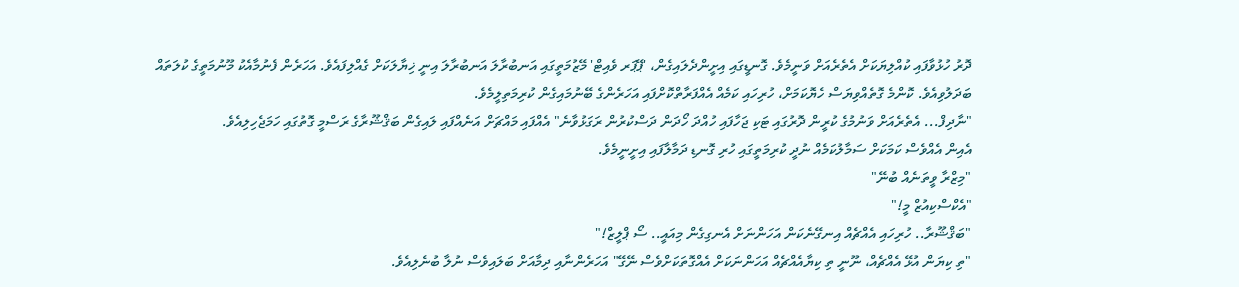ދޮރު ހުޅުވާފައި ކުއްލިޔަކަށް އެތެރެއަށް ވަނީމެވެ. ގޮނޑީގައި އިށީންދެލައިގެން، 'ޕޭޕަރ ވެއިޓް' މޭޒުމަތީގައި އަނބުރާލަ އަނބުރާލަ އިނީ ޚިޔާލަކަށް ގެއްލިފައެވެ. އަހަރެން ފެނުމާއެކު މޫނުމަތީގެ ކުލަތައް ބަދަލުވިއެވެ. ކޮންމެ ގޮތެއްވިޔަސް ހެޔޮކަމަށް، ހުރިހައި ކަމެއް އެއްފަރާތްކޮށްފައި އަހަރެންގެ ބޭނުމައިގެން ކުރިމަތިލީމެވެ.
"ނާދިފް... އެތެރެއަށް ވަނުމުގެ ކުރީން ދޮރުގައި ޓަކި ޖަހާފައި ހުއްދަ ހޯދަން ދަސްކުރުން ރަގަޅުވާނެ" އެއްފައި މައްޗަށް އަނެއްފައި ލައިގެން ބަޤްޝޫރާގެ ރަސްމީ ގޮތުގައި ހަމަޖެހިލިއެވެ.
އެއިން އެއްވެސް ކަމަކަށް ސަމާލުކަމެއް ނުދީ ކުރިމަތީގައި ހުރި ގޮނޑި ދަމާލާފައި އިށީނީމެވެ.
"މިޒްރާ ވީތަނެއް ބުނޭ"
"އެކްސްކިއުޒް މީ!"
"ބަޤްޝޫރާ.. ހުރިހައި އެއްޗެއް އިނގޭނެކަން އަހަންނަށް އެނގިގެން މިއައީ.. ސޯ ޕްލީޒް!"
"ތި ކިޔަން އުޅޭ އެއްޗެއް، ނޫނީ ތި ކިޔާއެއްޗެއް އަހަންނަކަށް އެއްގޮތަކަށްވެސް ނޭގޭ" އަހަރެންނާއި ދިމާއަށް ބަލައިވެސް ނުލާ ބުނެލިއެވެ.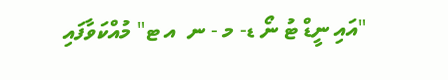"އައި ނީޑް ޓު ނޯ ޑ- މ - ނ  އ ޓ" މުއްކަވާފައި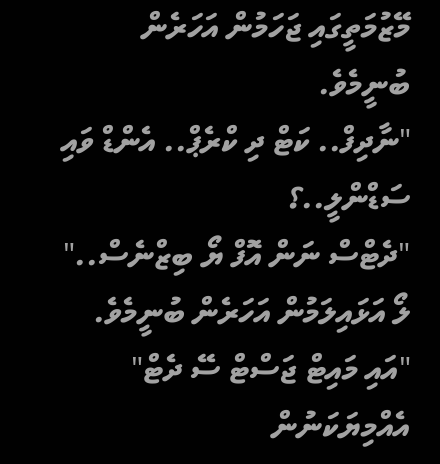މޭޒުމަތީގައި ޖަހަމުން އަހަރެން ބުނީމެވެ.
"ނާދިފް.. ކަޓް ދި ކްރެޕް.. އެންޑް ވައި ސަޑްންލީ..؟
"ދެޓްސް ނަން އޮފް ޔޯ ބިޒްނެސް.." ލޯ އަޅައިލަމުން އަހަރެން ބުނީމެވެ.
"އައި މައިޓް ޖަސްޓް ސޭ ދެޓް" އެއްމިޔަކަނުން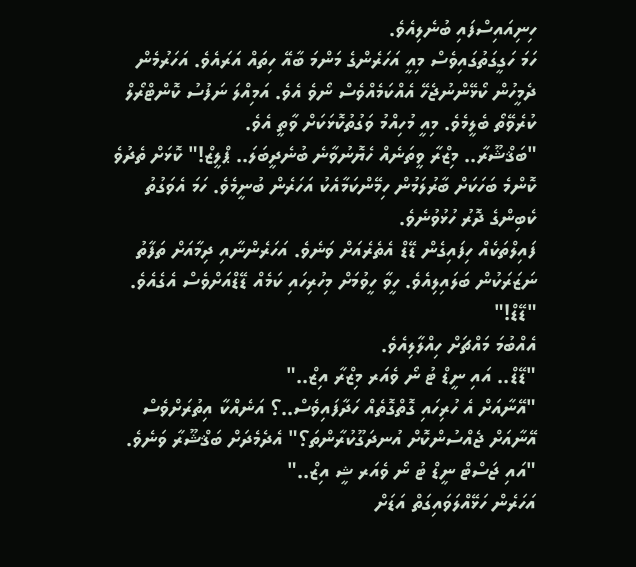ހިނިއައިސްފައި ބުނެލިއެވެ.
ހަމަ ހަގީގަތުގައިވެސް މިއީ އަހަރެންގެ މަންމަ ބާއޭ ހިތައް އަރައެވެ. އަހަރުމެން ދެމީހުން ކޯޅޭންނުޖެހޭ އެއްކަމެއްވެސް ނޯވެ އެވެ. އަމިއްލަ ނަފުސު ކޮންޓްރޯލް ކުރެވޭތޯ ބެލީމެވެ. މިއީ މުހިއްމު ވަގުތުކޮޅަކަށް ވާތީ އެވެ.
"ބަޤްޝޫރާ.. މިޒްރާ ވީތަނެއް ހެޔޮނުވާނެ ބުނެދީބަލަ.. ޕްލީޒް!" ކޮޅަށް ތެދުވެ ކޮންމެ ބަހަކަށް ބާރުލަމުން ހިމޭންކަމާއެކު އަހަރެން ބުނީމެވެ. ހަމަ އެވަގުތު ކެބިންގެ ދޮރު ހުޅުވުނެވެ.
ފައިލްތަކެއް ހިފައިގެން ޑޭޑް އެތެރެއަށް ވަނެވެ. އަހަރެންނާއި ދިމާއަށް ތަފާތު ނަޒަރަކުން ބަލައިލިއެވެ. ހީވާ ހީވުމަށް މިހުރިހައި ކަމެއް ޑޭޑްއަށްވެސް އެގެއެވެ.
"ޑޭޑް!"
އެއްބުމަ މައްޗަށް ހިއްލާލިއެވެ.
"ޑޭޑް.. އައި ނީޑް ޓު ނޯ ވެއަރ މިޒްރާ އިޒް.."
"އޭނާއަށް އެ ހުރިހައި ގޮތްގޮތެއް ހަދާފައިވެސް..؟ އަނެއްކާ އިތުރަށްވެސް އޭނާއަށް ޖެއްސުންކޮށް އުނދަގޫކުރާންތަ؟" އެދެމެދަށް ބަޤްޝޫރާ ވަނެވެ.
"އައި ޖަސްޓް ނީޑް ޓު ނޯ ވެއަރ ޝީ އިޒް.."
އަހަރެން ހަޅޭއްލަވައިގަތް އަޑަށް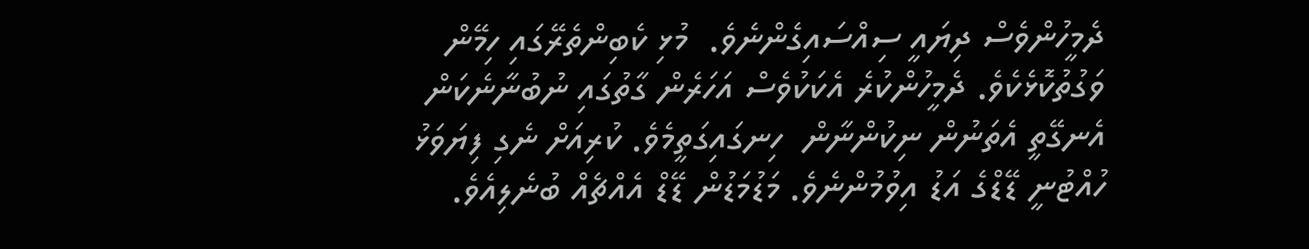ދެމީހުންވެސް ދިޔައީ ސިއްސައިގެންނެވެ.  މުޅި ކެބިންތެރޭގައި ހިމޭން ވަގުތުކޮޅެކެވެ. ދެމީހުންކުރެ އެކަކުވެސް އަހަރެން ގާތުގައި ނުބުނާނެކަން އެނގޭތީ އެތަނުން ނިކުންނާން  ހިނގައިގަތީމެވެ. ކުރިއަށް ނެގި ފިޔަވަޅު ހުއްޓުނީ ޑޭޑްގެ އަޑު އިވުމުންނެވެ. މަޑުމަޑުން ޑޭޑް އެއްޗެއް ބުނެލިއެވެ.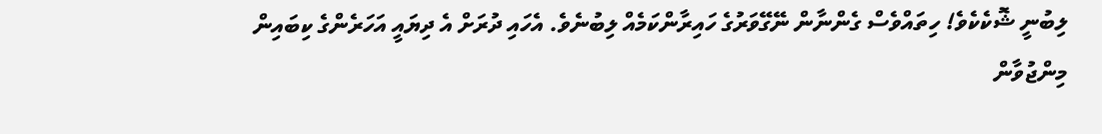ލިބުނީ ޝޮކެކެވެ! ހިތައްވެސް ގެންނާން ނޭގޭވަރުގެ ހައިރާންކަމެއް ލިބުނެވެ. އެހައި ދުރަށް އެ ދިޔައީ އަހަރެންގެ ކިބައިން މިންޖުވާން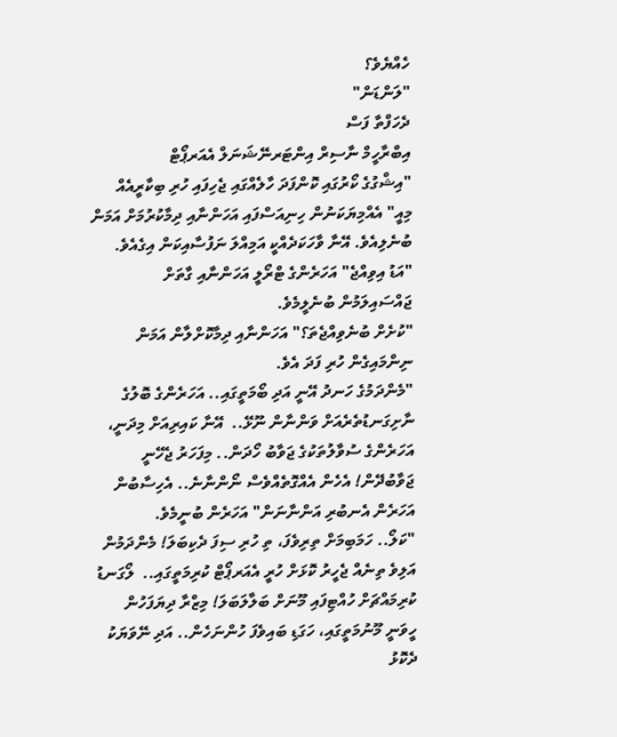ހެއްޔެވެ؟
"ލަންޑަން"
ދެހަފްތާ ފަސް
އިބްރާހީމް ނާސިރް އިންޓަރނޭޝަނަލް އެއަރޕޯޓް
"އިޝްގުގެ ކޯރުގައި ކޮންފަދަ ހާލެއްގައި ޖެހިފައި ހުރި ބިކާރީއެއް މިއީ" އެއްމިޔަކަނުން ހިނިއަސްފައި އަހަންނާއި ދިމާކުރުމަށް އަމަން ބުނެލިއެވެ. އޭނާ ވާހަކަދެއްކީ އަމިއްލަ ނަފުސާއިކަން އިގެއެވެ.
"އަޑު އިވިއްޖެ" އަހަރެންގެ ޓްރޯލީ އަހަންނާއި ގާތަށް ޖައްސައިލަމުން ބުނެލީމެވެ.
"ކުށެށް ބުނެވިއްޖެތަ؟" އަހަންނާއި ދިމާކޮށްލާން އަމަން ނިންމައިގެން ހުރި ފަދަ އެވެ.
"މެންދަމުގެ ހަނދު އޭނީ އަދި ބޯމަތީގައި.. އަހަރެންގެ ބޮލުގެ ނާށިގަނޑުތެރެއަށް ވަންނާން ނޫޅޭ..  އޭނާ ކައިރިއަށް މިދަނީ، އަހަރެންގެ ސުވާލުތަކުގެ ޖަވާބު ހޯދަން.. މިފަހަރު ޖެހޭނީ ޖަވާބުދޭން! އެހެން އެއްގޮތެއްވެސް ނޯންނާނެ.. އެހިސާބުން އަހަރެން އެނބުރި އަންނާނަން" އަހަރެން ބުނީމެވެ.
"ކަލޯ.. ހަމަބިމަށް ތިރިވެފަ، ތި ހުރި ސިފަ ދެކިބަލަ! މެންދަމުން އަލިވެ ތިނެއް ޖެހީރު ކޮޅަށް ހުރީ އެއަރޕޯޓް ކުރިމަތީގައި..  ލޯގަނޑު ކުރިމައްޗަށް ހުއްޓިފައި މޫނަށް ބަލާލަބަލަ! މިޒްރާ ދިޔަފަހުން ހީވަނީ މޫނުމަތީގައި، ހަގަޑި ބައިވެފަ ހުންނަހެން.. އަދި ނޭވަޔަކު ދެކޮޅު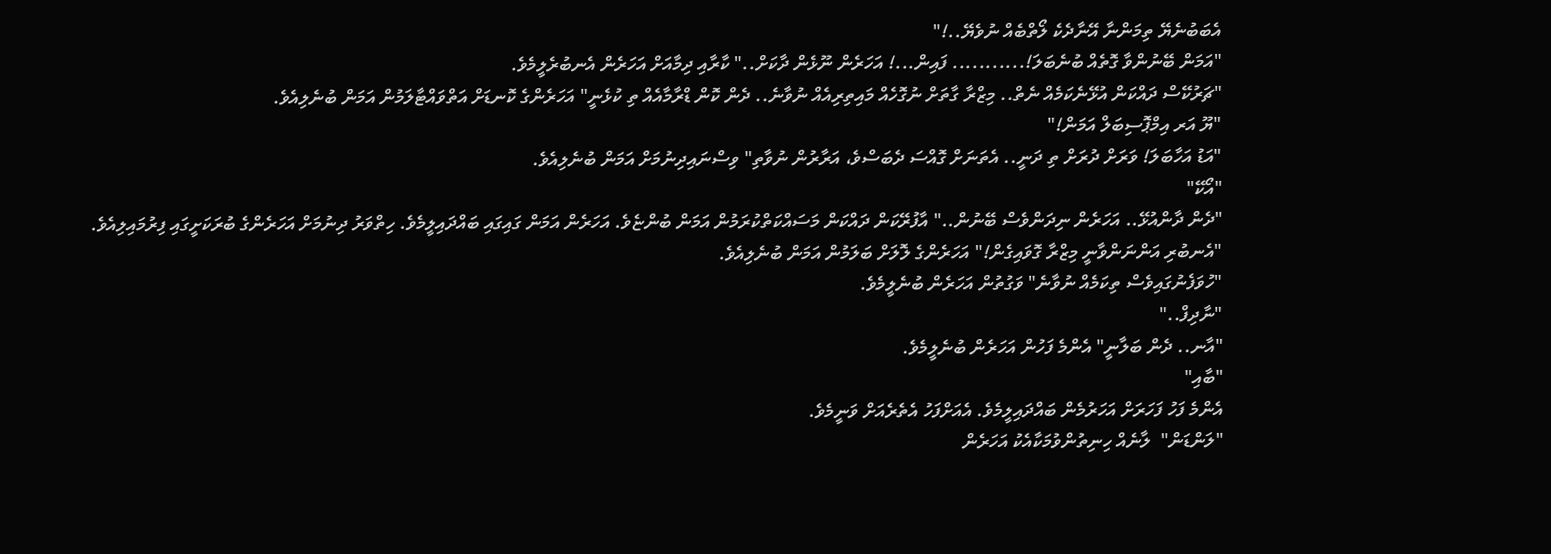އެބަބުނެޔޭ ތިމަންނާ އޭނާދެކެ ލޯތްބެއް ނުވެޔޭ..!"
"އަމަން ބޭނުންވާ ގޮތެއް ބުނެބަލަ!........... ފައިން...! އަހަރެން ނޫޅެން ދާކަށް.." ކާރާއި ދިމާއަށް އަހަރެން އެނބުރެލީމެވެ.
"ޗަރުކޭސް ދައްކަން އުޅޭނެކަމެއް ނެތް.. މިޒްރާ ގާތަށް ނުގޮހެއް މައިތިރިއެއް ނުވާނެ.. ދެން ކޮން ޑްރާމާއެއް ތި ކުޅެނީ" އަހަރެންގެ ކޮނޑަށް އަތްވައްޓާލަމުން އަމަން ބުނެލިއެވެ.
"ޔޫ އަރ އިމްޕޮސިބަލް އަމަން!"
"އަޑު އަހާބަލަ! ވަރަށް ދުރަށް ތި ދަނީ.. އެތަނަށް ގޮއްސަ ދެބަސްވެ، އަރާރުން ނުވާތި" ވިސްނައިދިނުމަށް އަމަން ބުނެލިއެވެ.
"އޯކޭ"
"ދެން ދާންއުޅޭ.. އަހަރެން ނިދަންވެސް ބޭނުން.." އާފުރޭކަން ދައްކަން މަސައްކަތްކުރަމުން އަމަން ބުންޏެވެ. އަހަރެން އަމަން ގައިގައި ބައްދައިލީމެވެ. ހިތްވަރު ދިނުމަށް އަހަރެންގެ ބުރަކަށީގައި ފިރުމައިލިއެވެ.
"އެނބުރި އަންނަންވާނީ މިޒްރާ ގޮވައިގެން!" އަހަރެންގެ ލޮލަށް ބަލަމުން އަމަން ބުނެލިއެވެ.
"ހުވަފެނުގައިވެސް ތިކަމެއް ނުވާނެ" ވަގުތުން އަހަރެން ބުނެލީމެވެ.
"ނާދިފް.."
"އާނ.. ދެން ބަލާނީ" އެންމެ ފަހުން އަހަރެން ބުނެލީމެވެ.
"ބާއި"
އެންމެ ފަހު ފަހަރަށް އަހަރުމެން ބައްދައިލީމެވެ. އެއަށްފަހު އެތެރެއަށް ވަނީމެވެ.
"ލަންޑަން"  ލާނެއް ހިނިތުންވުމަކާއެކު އަހަރެން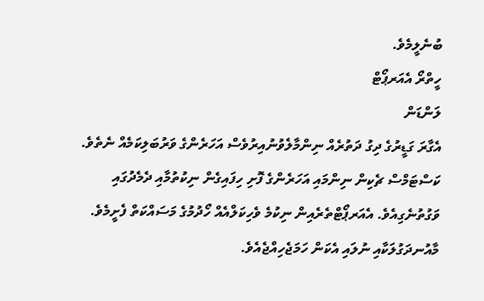ބުނެލީމެވެ.
ހީތްރޯ އެއަރޕޯޓް
ލަންޑަން
އެގާރަ ގަޑީރުގެ ދިގު ދަތުރެއް ނިންމާލެވުނުއިރުވެސް އަހަރެންގެ ވަރުބަލިކަމެއް ނެތެވެ. ކަސްޓަމްސް ޗެކިން ނިންމައި އަހަރެންގެ ފޮށި ހިފައިގެން ނިކުތުމާއި ދެމެދުގައި ވަގުތުނެގިއެވެ. އެއަރޕޯޓްތެރެއިން ނިކުމެ ވެހިކަލްއެއް ހޯދުމުގެ މަސައްކަތް ފެށީމެވެ. މާއުނދަގުލަކާއި ނުލައި އެކަން ހަމަޖެހިއްޖެއެވެ.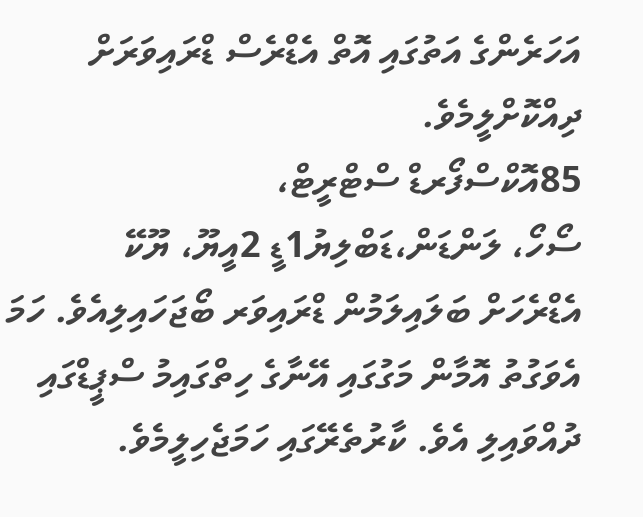އަހަރެންގެ އަތުގައި އޮތް އެޑްރެސް ޑްރައިވަރަށް ދިއްކޮށްލީމެވެ.
85އޮކްސްފޯރޑް ސްޓްރީޓް،
ސޯހޯ، ލަންޑަން،ޑަބްލިޔު1ޑީ 2އީޔޫ، ޔޫކޭ
އެޑްރެހަށް ބަލައިލަމުން ޑްރައިވަރ ބޯޖަހައިލިއެވެ. ހަމަ އެވަގުތު އޮމާން މަގުގައި އޭނާގެ ހިތްގައިމު ސްޕީޑްގައި ދުއްވައިލި އެވެ. ކާރުތެރޭގައި ހަމަޖެހިލީމެވެ.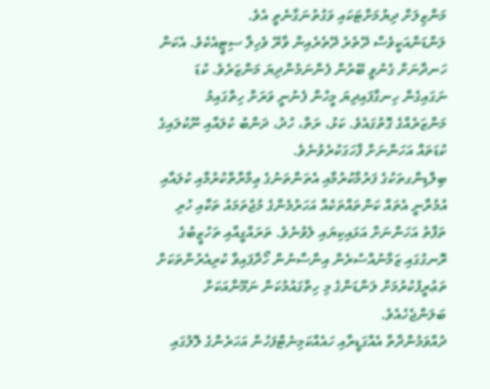މަންޒިލަށް ދިޔުމަށްޓަކައި ވަގުތުނަގާނެތީ އެވެ.
ލަންޑަންއަކީވެސް ދޭތެރެ ދޭތެރެއިން ވާރޭ ވެހިލާ ސިޓީއެކެވެ. އެކަން ހަނދާނަށް ގެނުވީ ބޭރުން ފެންނަމުންދިޔަ މަންޒަރެވެ. ކުޑަ ނަގައިގެން ހިނގާފައިދިޔަ މީހުން ފެނުނީ ވަރަށް ހިތްގައިމު މަންޒަރެއްގެ ގޮތުގައެވެ. ކަޅު، ރަތް، ހުދު، ދަންބު ކުލައާއި ނޫކުލައިގެ ކުޑަތައް އަހަންނަށް ފާހަގަކުރެވުނެވެ.
ބިލްޑިންގތަކުގެ ފަރުމާކުރުމާއި އެތަންތަނުގެ ޢިމާރާތްކުރުމާއި ކުލައާއި އުމުރާނީ އެތައް ކަންތައްތަކެއް އަހަރުމެންގެ މުޖުތަމައު ތަކާއި ހުރި ތަފާތު އަހަންނަށް އަޅައިކިޔައި ލެވުނެވެ. ތަރައްގީއާއި ތަހުޒީބުގެ ރޮނގުގައި ޒަމާނުއްސުރެން އިންސާނުން ހޯދާފައިވާ ކުރިއެރުންތަކަށް ތަޢުރީފުކުރުމަށް ލަންޑަންގެ މި ހިތްގައުމުކަން ނަމޫނާއަކަށް ބަލަންޖެހެއެވެ.
ދުއްވަމުންދާތާ އެއްގަޑީރާއި ހައެއްކަމިނެޓްފަހުން އަހަރެންގެ ލޮލުގައި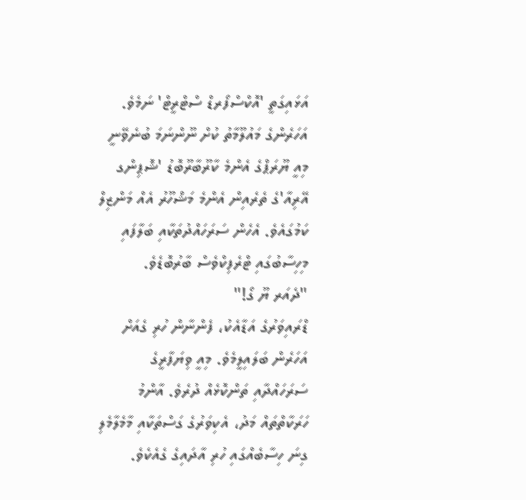އަޅައިގަތީ 'އޮކްސްފޯރޑް ސްޓްރީޓް' ނަމެވެ.
އަހަރެންގެ މައުލޫމާތު ކުށް ނޫންނަމަ ބުނެވޭނީ މިއީ ޔޫރަޕްގެ އެންމެ ކާރޫބާރޫބޮޑު 'ޝޮޕިންގ އޭރިއާ'ގެ ތެރެއިން އެންމެ މަޝްހޫރު އެއް މަންޒިލް ކަމުގައެވެ. އެހެން ސަރަހައްދުތަކާއި ބަލާފައި މިހިސާބުގައި ޓްރެފިކްވެސް ބާރުބޮޑެވެ.
"ދެއަރ ޔޫ ގޯ!"
ޑްރައިވަރުގެ އަޑާއެކު، ފެންނާން ހުރި ގެއަށް އަހަރެން ބަލައިލީމެވެ. މިއީ ވިޔަފާރީގެ ސަރަހައްދާއި ތަންކޮޅެއް ދުރެވެ. އާންމު ހަރަކާތްތައް މަދު، އެކިވަރުގެ ގަސްތަކާއި މާމެލާމެލި ގިނަ ހިސާބެއްގައި ހުރި އާދައިގެ ގެއެކެވެ.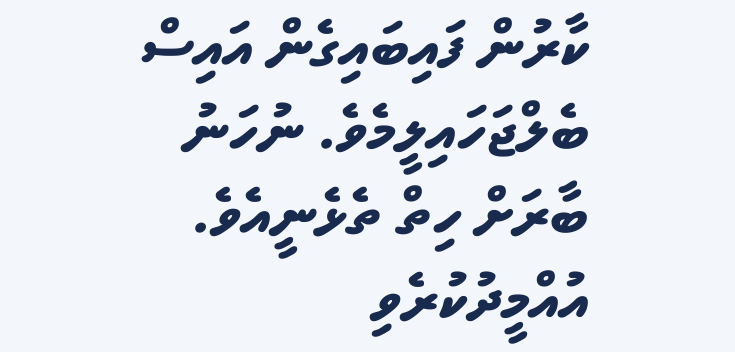ކާރުން ފައިބައިގެން އައިސް ބެލްޖަހައިލީމެވެ. ނުހަނު ބާރަށް ހިތް ތެޅެނީއެވެ. އުއްމީދުކުރެވި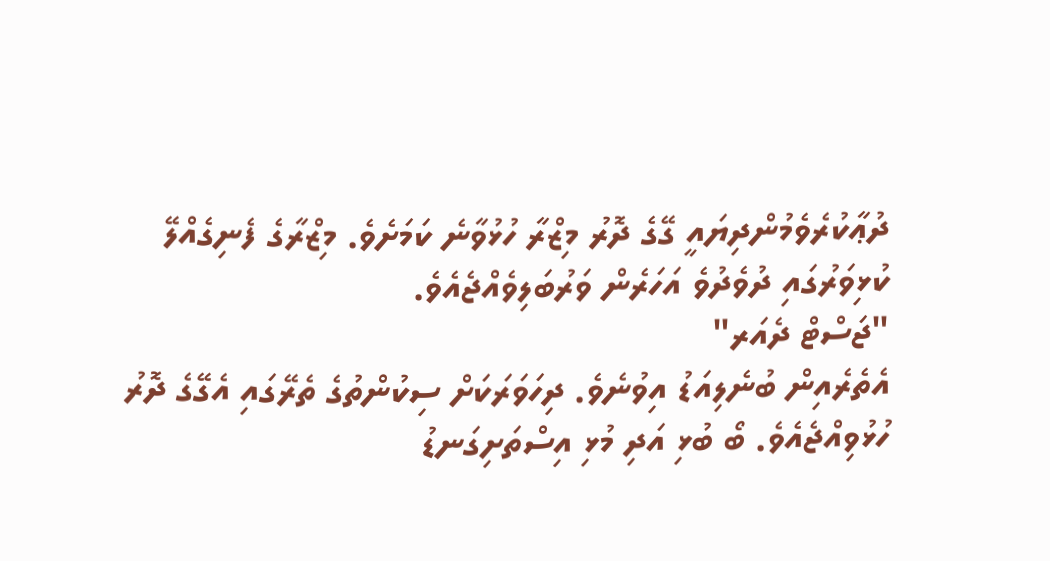ދުޢާކުރެވެމުންދިޔައީ ގޭގެ ދޮރު މިޒްރާ ހުޅުވާނެ ކަމަށެވެ. މިޒްރާގެ ފެނިގެއްލޭ ކުޅިވަރުގައި ދުވެދުވެ އަހަރެން ވަރުބަލިވެއްޖެއެވެ.
"ޖަސްޓް ދެއަރ"
އެތެރެއިން ބުނެލިއަޑު އިވުނެވެ. ދިހަވަރަކަށް ސިކުންތުގެ ތެރޭގައި އެގޭގެ ދޮރު ހުޅުވިއްޖެއެވެ. ބޯ ބުޅި އަދި މުޅި އިސްތަށިގަނޑު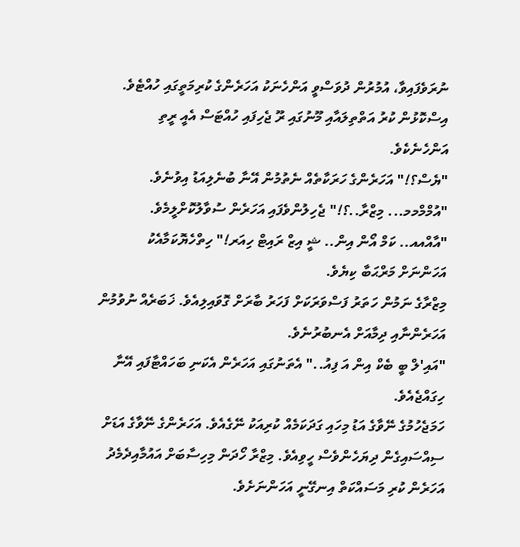ނުރަވެފައިވާ، އުމުރުން ދުވަސްވީ އަންހެނަކު އަހަރެންގެ ކުރިމަތީގައި ހުއްޓެވެ. އިސްކޮޅުން ކުރު އަތްތިލައާއި މޫނުގައި ރޫ ޖެހިފައި ހުއްޓަސް އެއީ ރީތި އަންހެނެކެވެ.
"ޔެސް؟!" އަހަރެންގެ ހަރަކާތެއް ނެތުމުން އޭނާ ބުނެލިއަޑު އިވުނެވެ.
"އުމްމްމމ... މިޒްރާ..؟!" ޖެހިލުންވެފައި އަހަރެން ސުވާލުކޮށްލީމެވެ.
"އާއްއއ.. ކަމް އޯން އިން.. ޝީ އިޒް ރައިޓް ހިއަރ!" ހިތްހެޔޮކަމާއެކު އަހަންނަށް މަރްޙަބާ ކިޔެވެ.
މިޒްރާގެ ނަމުން ހަތަރު ފަސްވަރަކަށް ފަހަރު ބާރަށް ގޮވައިލިއެވެ. ޚަބަރެއް ނުވުމުން އަހަރެންނާއި ދިމާއަށް އެނބުރުނެވެ.
"އައި'ލް ބީ ބެކް އިން އަ ފިއު.." އެތަނުގައި އަހަރެން އެކަނި ބަހައްޓާފައި އޭނާ ހިގައްޖެއެވެ.
ހަމަޖެހުމުގެ ނޭވާގެ އަޑު މިހައި ގަދަކަމެއް ކުރިއަކު ނޭގެއެވެ. އަހަރެންގެ ނޭވާގެ އަޑަށް ސިއްސައިގެން ދިޔަހެންވެސް ހީވިއެވެ. މިޒްރާ ހޯދަން މިހިސާބަށް އައުމާއިދެމެދު އަހަރެން ކުރި މަސައްކަތް އިނގޭނީ އަހަންނަށެވެ.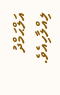އަލްޙަމްދު ލިއްލާހިއެވެ.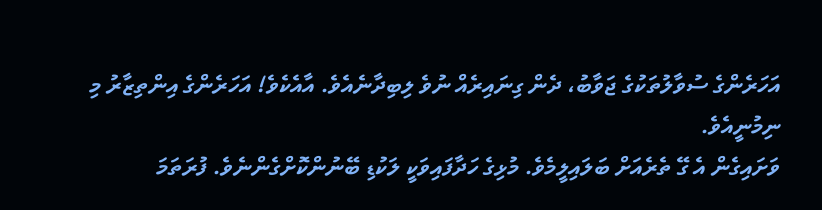އަހަރެންގެ ސުވާލުތަކުގެ ޖަވާބު، ދެން ގިނައިރެއް ނުވެ ލިބިދާނެއެވެ. އާއެކެވެ! އަހަރެންގެ އިންތިޒާރު މި ނިމުނީއެވެ.
ވަށައިގެން އެ ގޭ ތެރެއަށް ބަލައިލީމެވެ. މުޅިގެ ހަދާފައިވަކީ ލަކުޑި ބޭނުންކޮށްގެންނެވެ. ފުރަތަމަ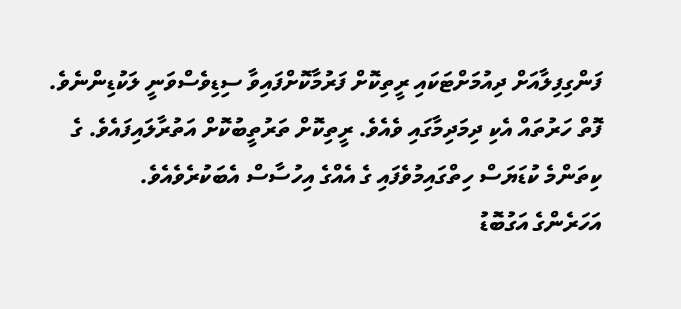ފަންގިފިލާއަށް ދިއުމަށްޓަކައި ރީތިކޮށް ފަރުމާކޮށްފައިވާ ސިޑިވެސްވަނީ ލަކުޑިންނެވެ. ފޮތް ހަރުތައް އެކި ދިމަދިމާގައި ވެއެވެ. ރީތިކޮށް ތަރުތީބުކޮށް އަތުރާލައިފައެވެ. ގެ ކިތަންމެ ކުޑަޔަސް ހިތްގައިމުވެފައި ގެ އެއްގެ އިހުސާސް އެބަކުރެވެއެވެ.
އަހަރެންގެ އަގުބޮޑު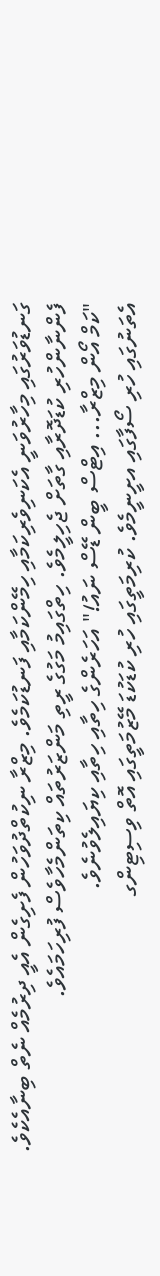ގަނޑުވަރުގައި މިހާރުވަނީ އެކަނިވެރިކަމާއި ހިމޭންކަމާއި ފަނޑުކަމެވެ. މިޒްރާ ނިކުތްދުވަހުން ފެށިގެން އެއީ ދިރުމެއް ނެތް ބިނާއެކެވެ.
ފެންނާންހުރި ކުޑަދޮރާއި ގާތަށް ޖެހިލީމެވެ. ހިތްގައިމު މަގުގެ ރީތި މަންޒަރުތައް ކިތަންމެހާވެސް ފުރިހަމައެވެ.
"ކަމް އޯން މިޒްރާ... އިޓްސް ބީން ޑޭސް ނައު!" އަހަރެންގެ ހިތާއި ހިތާއި ކިޔައިލެވުނެވެ.
އެތަނުގައި ހުރި ސޯފާގައި އށީނީމެވެ. ކުރިމަތީގައި ހުރި ކުޑަކުޑަ މޭޒުމަތީގައި އޮތް ވިސިޓިންގ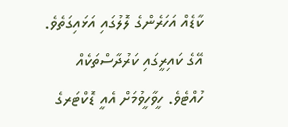ކާޑެއް އަހަރެންގެ ލޮލުގައި އަޅައިގަތެވެ. އޭގެ ކައިރީގައި ކަރުދާސްތަކެއް ހުއްޓެވެ. ހީވާހީވުމަށް އެއީ ޑޮކްޓަރގެ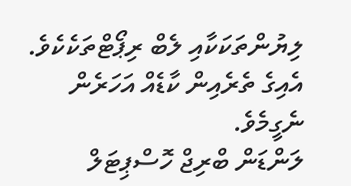ލިޔުންތަކަކާއި ލެބް ރިޕޯޓްތަކެކެވެ. އެއިގެ ތެރެއިން ކާޑެއް އަހަރެން ނެގީމެވެ.
ލަންޑަން ބްރިޖް ހޮސްޕިޓަލް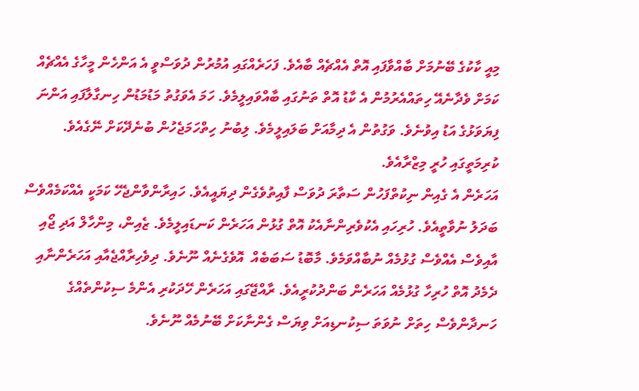މިއީ ކާކުގެ ބޭނުމަށް ބާއްވާފައި އޮތް އެއްޗެއް ބާއެވެ. ފަހަރެއްގައި އުމުރުން ދުވަސްވީ އެ އަންހެން މީހާގެ އެއްޗެއް ކަމަށް ވެދާނެއޭ ހިތައްއެރުމުން އެ ކާޑު އޮތް ތަނުގައި ބާއްވައިލީމެވެ. ހަމަ އެވަގުތު މަޑުމަޑުން ހިނގާލާފައި އަންނަ ފިޔަވަޅުގެ އަޑު އިވުނެވެ. ވަގުތުން އެ ދިމާއަށް ބަލައިލީމެވެ. ލިބުނު ހިތްހަމަޖެހުން ބުނެދޭކަށް ނޭގެއެވެ. ކުރިމަތީގައި ހުރީ މިޒްރާއެވެ.
އަހަރެން އެ ގެއިން ނިކުތްފަހުން ސަތާރަ ދުވަސް ފާއިތުވެގެން ދިޔައީއެވެ. ހައިރާންވާންޖެހޭ ކަމަކީ އެއްކަމެއްވެސް ބަދަލު ނުވާތީއެވެ. ހުރިހައި އެކުވެރިންނާއެކު އޮތް ގުޅުން އަހަރެން ކަނޑައިލީމެވެ. ޒެއިން، މިންހާލް އަދި ޖޯއި އާއިވެސް އެއްވެސް ގުޅުމެއް ނުބާއްވަމެވެ. މާބޮޑު ސަބަބެއް  އޮވެގެނެއް ނޫނެވެ. ދިވެހިރާއްޖެއާއި އަހަރެންނާއި ދެމެދު އޮތް ހުރިހާ ގުޅުމެއް އަހަރެން ބަންދުކުރީއެވެ. ރާއްޖޭގައި އަހަރެން ހޭދަކުރި އެންމެ ސިކުންތެއްގެ ހަނދާންވެސް ހިތަށް ނުވަތަ ސިކުނޑިއަށް ވިޔަސް ގެންނާކަށް ބޭނުމެއް ނޫނެވެ.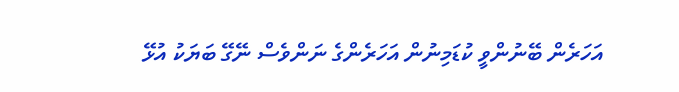އަހަރެން ބޭނުންވީ ކުޑަމިނުން އަހަރެންގެ ނަންވެސް ނޭގޭ ބަޔަކު އުޅޭ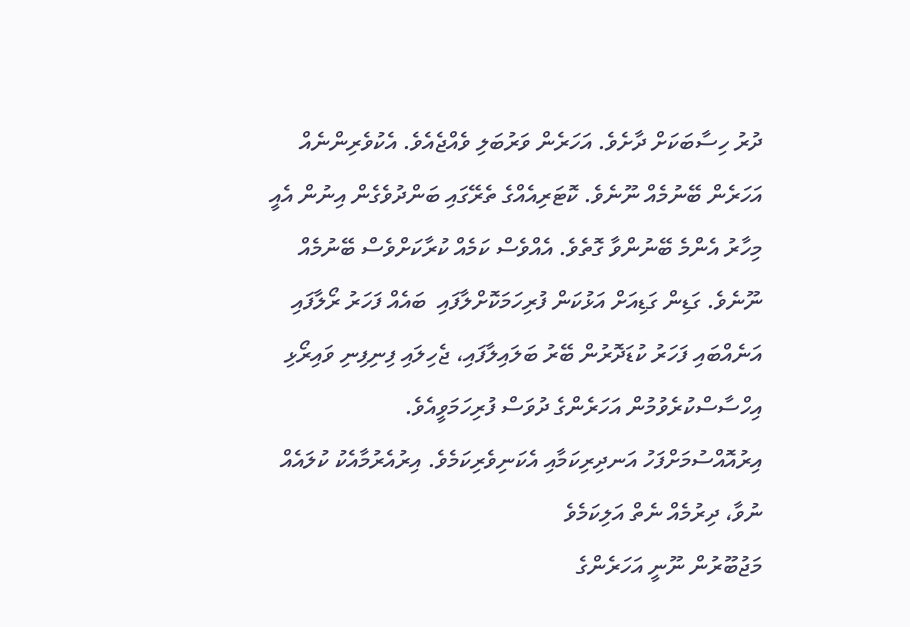ދުރު ހިސާބަކަށް ދާށެވެ. އަހަރެން ވަރުބަލި ވެއްޖެއެވެ. އެކުވެރިންނެއް އަހަރެން ބޭނުމެއް ނޫނެވެ. ކޮޓަރިއެއްގެ ތެރޭގައި ބަންދުވެގެން އިނުން އެއީ މިހާރު އެންމެ ބޭނުންވާ ގޮތެވެ. އެއްވެސް ކަމެއް ކުރާކަށްވެސް ބޭނުމެއް ނޫނެވެ. ގަޑިން ގަޑިއަށް އަޅުކަން ފުރިހަމަކޮށްލާފައި  ބައެއް ފަހަރު ރޯލާފައި އަނެއްބައި ފަހަރު ކުޑަދޮރުން ބޭރު ބަލައިލާފައި، ޖެހިލައި ފިނިފިނި ވައިރޯޅި އިހްސާސްކުރެވުމުން އަހަރެންގެ ދުވަސް ފުރިހަމަވީއެވެ.
އިރުއޮއްސުމަށްފަހު އަނދިރިކަމާއި އެކަނިވެރިކަމެވެ. އިރުއެރުމާއެކު ކުލައެއް ނުވާ، ދިރުމެއް ނެތް އަލިކަމެވެ
މަޖުބޫރުން ނޫނީ އަހަރެންގެ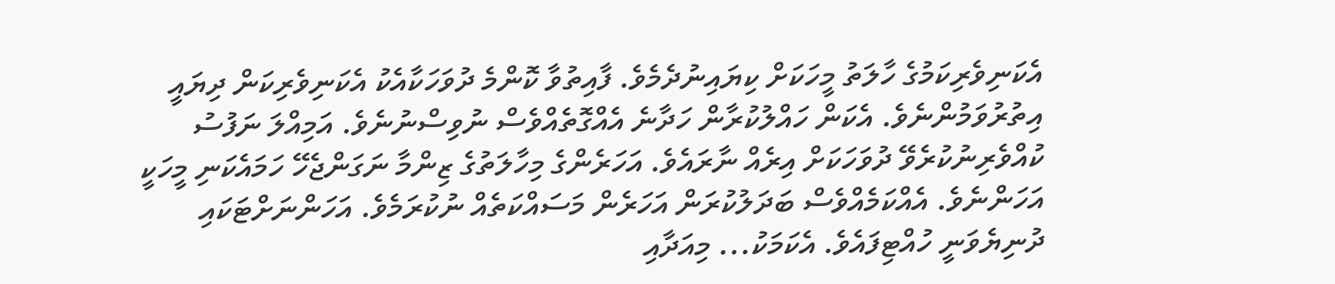އެކަނިވެރިކަމުގެ ހާލަތު މީހަކަށް ކިޔައިނުދެމެވެ. ފާއިތުވާ ކޮންމެ ދުވަހަކާއެކު އެކަނިވެރިކަން ދިޔައީ އިތުރުވަމުންނެވެ. އެކަން ހައްލުކުރާން ހަދާނެ އެއްގޮތެއްވެސް ނުވިސްނުނެވެ. އަމިއްލަ ނަފުސު ކުއްވެރިނުކުރެވޭ ދުވަހަކަށް އިރެއް ނާރައެވެ. އަހަރެންގެ މިހާލަތުގެ ޒިންމާ ނަގަންޖެހޭ ހަމައެކަނި މީހަކީ އަހަންނެވެ. އެއްކަމެއްވެސް ބަދަލުކުރަން އަހަރެން މަސައްކަތެއް ނުކުރަމެވެ. އަހަންނަށްޓަކައި ދުނިޔެވަނީ ހުއްޓިފައެވެ. އެކަމަކު... މިއަދާއި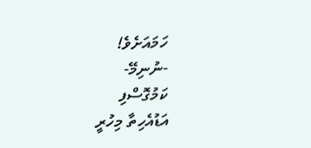ހަމައަށެވެ!
-ނުނިމޭ-
ކަމުގޮސްފި
އަޑުއެހިތާ މިހުރީ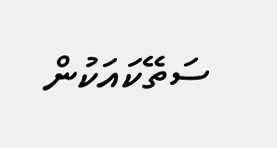ސަތޭކައަކުން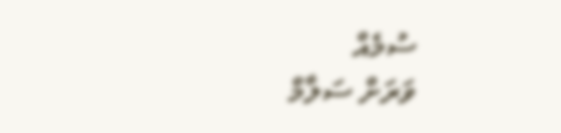ސުމެއް
ވަރަށް ސަލާމް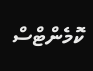ކޮމެންޓްސް